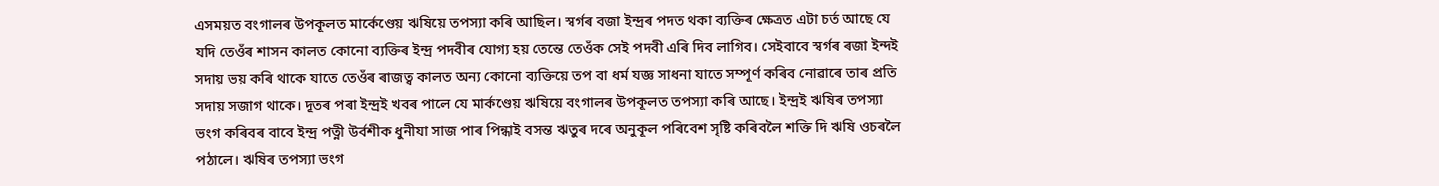এসময়ত বংগালৰ উপকূলত মার্কেণ্ডেয় ঋষিয়ে তপস্যা কৰি আছিল। স্বৰ্গৰ বজা ইন্দ্ৰৰ পদত থকা ব্যক্তিৰ ক্ষেত্ৰত এটা চর্ত আছে যে যদি তেওঁৰ শাসন কালত কোনো ব্যক্তিৰ ইন্দ্ৰ পদবীৰ যোগ্য হয় তেন্তে তেওঁক সেই পদবী এৰি দিব লাগিব। সেইবাবে স্বৰ্গৰ ৰজা ইন্দই সদায় ভয় কৰি থাকে যাতে তেওঁৰ ৰাজত্ব কালত অন্য কোনো ব্যক্তিয়ে তপ বা ধর্ম যজ্ঞ সাধনা যাতে সম্পূর্ণ কৰিব নোৱাৰে তাৰ প্ৰতি সদায় সজাগ থাকে। দূতৰ পৰা ইন্দ্ৰই খবৰ পালে যে মার্কণ্ডেয় ঋষিয়ে বংগালৰ উপকূলত তপস্যা কৰি আছে। ইন্দ্ৰই ঋষিৰ তপস্যা ভংগ কৰিবৰ বাবে ইন্দ্ৰ পত্নী উর্বশীক ধুনীযা সাজ পাৰ পিন্ধাই বসন্ত ঋতুৰ দৰে অনুকূল পৰিবেশ সৃষ্টি কৰিবলৈ শক্তি দি ঋষি ওচৰলৈ পঠালে। ঋষিৰ তপস্যা ভংগ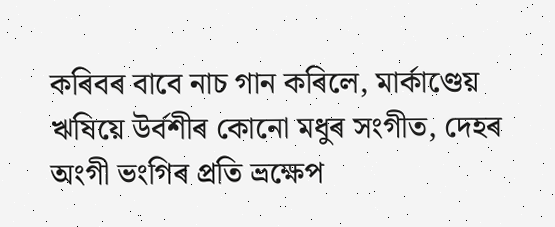কৰিবৰ বাবে নাচ গান কৰিলে, মার্কাণ্ডেয় ঋষিয়ে উর্বশীৰ কোনো মধুৰ সংগীত, দেহৰ অংগী ভংগিৰ প্ৰতি ভ্ৰক্ষেপ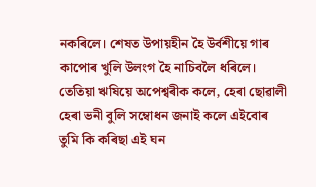নকৰিলে। শেষত উপায়হীন হৈ উর্বশীয়ে গাৰ কাপোৰ খুলি উলংগ হৈ নাচিবলৈ ধৰিলে। তেতিয়া ঋষিয়ে অপেশ্বৰীক কলে, হেৰা ছোৱালী হেৰা ভনী বুলি সম্বোধন জনাই কলে এইবোৰ তুমি কি কৰিছা এই ঘন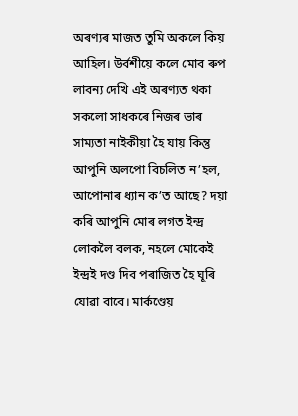অৰণ্যৰ মাজত তুমি অকলে কিয় আহিল। উর্বশীয়ে কলে মোব ৰুপ লাবন্য দেখি এই অৰণ্যত থকা সকলো সাধকৰে নিজৰ ভাৰ সাম্যতা নাইকীয়া হৈ যায় কিন্তু আপুনি অলপো বিচলিত ন’হল, আপোনাৰ ধ্যান ক’ত আছে? দয়া কৰি আপুনি মোৰ লগত ইন্দ্ৰ লোকলৈ বলক, নহলে মোকেই ইন্দ্ৰই দণ্ড দিব পৰাজিত হৈ ঘূৰি যোৱা বাবে। মার্কণ্ডেয়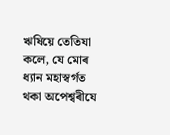ঋষিয়ে তেতিযা কলে, যে মোৰ ধ্যান মহাস্বৰ্গত থকা অপেশ্বৰীযে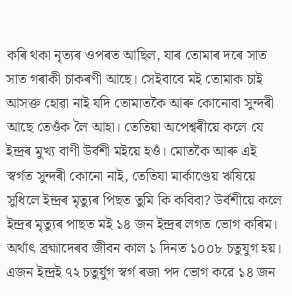কৰি থকা নৃত্যৰ ওপৰত আছিল, যাৰ তোমাৰ দৰে সাত সাত গৰাকী চাকৰণী আছে। সেইবাবে মই তোমাক চাই আসক্ত হোৱা নাই যদি তোমাতকৈ আৰু কোনোবা সুন্দৰী আছে তেওঁক লৈ আহা। তেতিয়া অপেশ্বৰীয়ে কলে যে ইন্দ্ৰৰ মুখ্য বাণী উর্বশী মইয়ে হওঁ। মোতকৈ আৰু এই স্বৰ্গত সুন্দৰী কোনো নাই, তেতিযা মার্কাণ্ডেয় ঋষিয়ে সুধিলে ইন্দ্ৰৰ মৃত্যুৰ পিছত তুমি কি কবিবা? উর্বশীয়ে কলে ইন্দ্ৰৰ মৃত্যুৰ পাছত মই ১৪ জন ইন্দ্ৰৰ লগত ভোগ কৰিম। অর্থাৎ ব্ৰহ্মাদেৰব জীবন কাল ১ দিনত ১০০৮ চতুযুগ হয়। এজন ইন্দ্ৰই ৭২ চতুর্যুগ স্বৰ্গ ৰজা পদ ভোগ করে ১৪ জন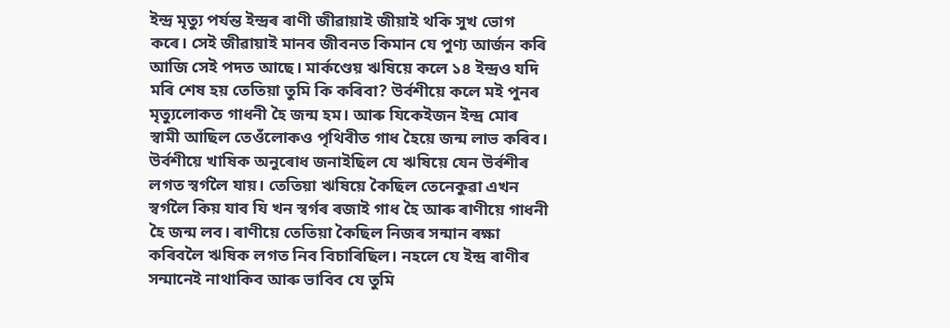ইন্দ্ৰ মৃত্যু পর্যন্ত ইন্দ্ৰৰ ৰাণী জীৱায়াই জীয়াই থকি সুখ ভোগ কৰে। সেই জীৱায়াই মানব জীবনত কিমান যে পুণ্য আর্জন কৰি আজি সেই পদত আছে। মার্কণ্ডেয় ঋষিয়ে কলে ১৪ ইন্দ্ৰও যদি মৰি শেষ হয় তেতিয়া তুমি কি কৰিবা? উর্বশীয়ে কলে মই পুনৰ মৃত্যুলোকত গাধনী হৈ জন্ম হম। আৰু যিকেইজন ইন্দ্ৰ মোৰ স্বামী আছিল তেওঁলোকও পৃথিবীত গাধ হৈয়ে জন্ম লাভ কৰিব। উর্বশীয়ে খাষিক অনুৰোধ জনাইছিল যে ঋষিয়ে যেন উর্বশীৰ লগত স্বৰ্গলৈ যায়। তেতিয়া ঋষিয়ে কৈছিল তেনেকুৱা এখন স্বর্গলৈ কিয় যাব যি খন স্বৰ্গৰ ৰজাই গাধ হৈ আৰু ৰাণীয়ে গাধনী হৈ জন্ম লব। ৰাণীয়ে তেতিয়া কৈছিল নিজৰ সন্মান ৰক্ষা কৰিবলৈ ঋষিক লগত নিব বিচাৰিছিল। নহলে যে ইন্দ্ৰ ৰাণীৰ সন্মানেই নাথাকিব আৰু ভাবিব যে তুমি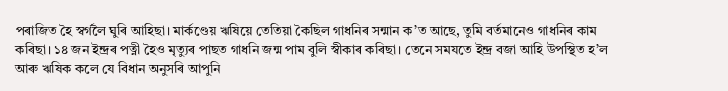পৰাজিত হৈ স্বৰ্গলৈ ঘুৰি আহিছা। মার্কণ্ডেয় ঋষিয়ে তেতিয়া কৈছিল গাধনিৰ সন্মান ক’ত আছে, তুমি বর্তমানেও গাধনিৰ কাম কৰিছা। ১৪ জন ইন্দ্ৰৰ পত্নী হৈও মৃত্যুৰ পাছত গাধনি জন্ম পাম বুলি স্বীকাৰ কৰিছা। তেনে সমযতে ইন্দ্ৰ বজা আহি উপস্থিত হ’ল আৰু ঋষিক কলে যে বিধান অনুসৰি আপুনি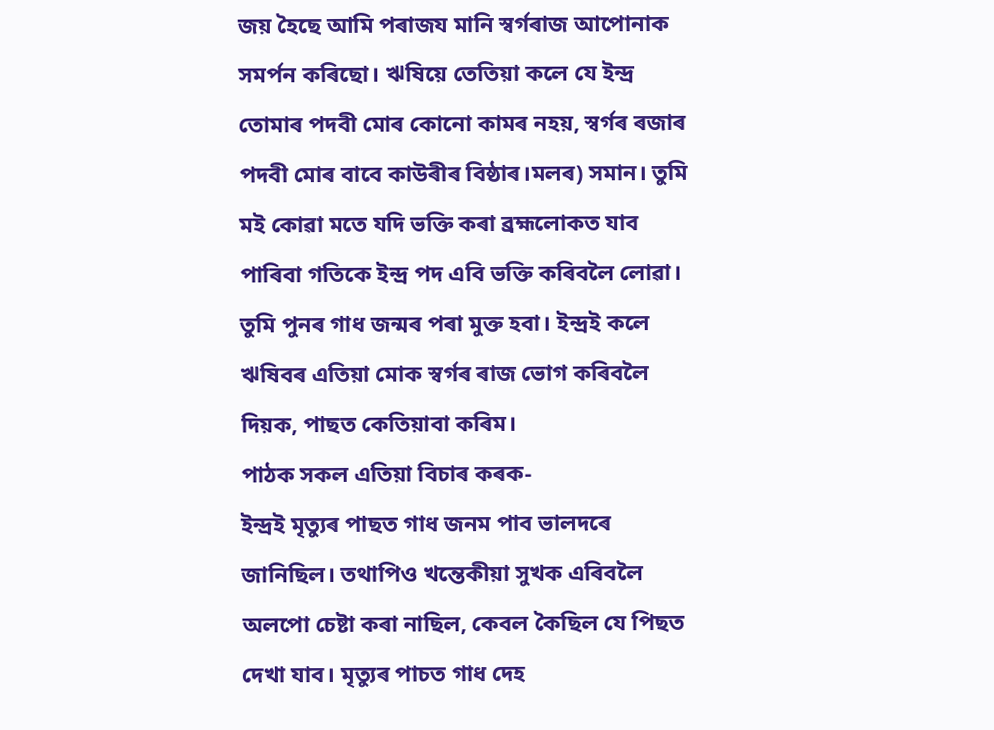জয় হৈছে আমি পৰাজয মানি স্বৰ্গৰাজ আপোনাক সমর্পন কৰিছো। ঋষিয়ে তেতিয়া কলে যে ইন্দ্ৰ তোমাৰ পদবী মোৰ কোনো কামৰ নহয়, স্বৰ্গৰ ৰজাৰ পদবী মোৰ বাবে কাউৰীৰ বিষ্ঠাৰ।মলৰ) সমান। তুমি মই কোৱা মতে যদি ভক্তি কৰা ব্ৰহ্মলোকত যাব পাৰিবা গতিকে ইন্দ্ৰ পদ এবি ভক্তি কৰিবলৈ লোৱা। তুমি পুনৰ গাধ জন্মৰ পৰা মুক্ত হবা। ইন্দ্ৰই কলে ঋষিবৰ এতিয়া মোক স্বৰ্গৰ ৰাজ ভোগ কৰিবলৈ দিয়ক, পাছত কেতিয়াবা কৰিম।
পাঠক সকল এতিয়া বিচাৰ কৰক-
ইন্দ্ৰই মৃত্যুৰ পাছত গাধ জনম পাব ভালদৰে জানিছিল। তথাপিও খন্তেকীয়া সুখক এৰিবলৈ অলপো চেষ্টা কৰা নাছিল, কেবল কৈছিল যে পিছত দেখা যাব। মৃত্যুৰ পাচত গাধ দেহ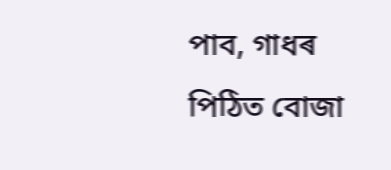পাব, গাধৰ পিঠিত বোজা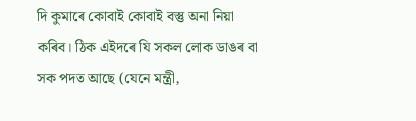দি কুমাৰে কোবাই কোবাই বস্তু অনা নিয়া কৰিব। ঠিক এইদৰে যি সকল লোক ডাঙৰ বা সক পদত আছে (যেনে মন্ত্রী,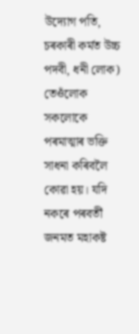উদ্যোগ পতি, চৰকাৰী কৰ্মত উচ্চ পদবী, ধনী লোক) তেওঁলোক সকলোকে পৰমাত্মাৰ ভক্তি সাধনা কৰিবলৈ কোৱা হয়। যদি নকৰে পৰবৰ্তী জনমত মহাকষ্ট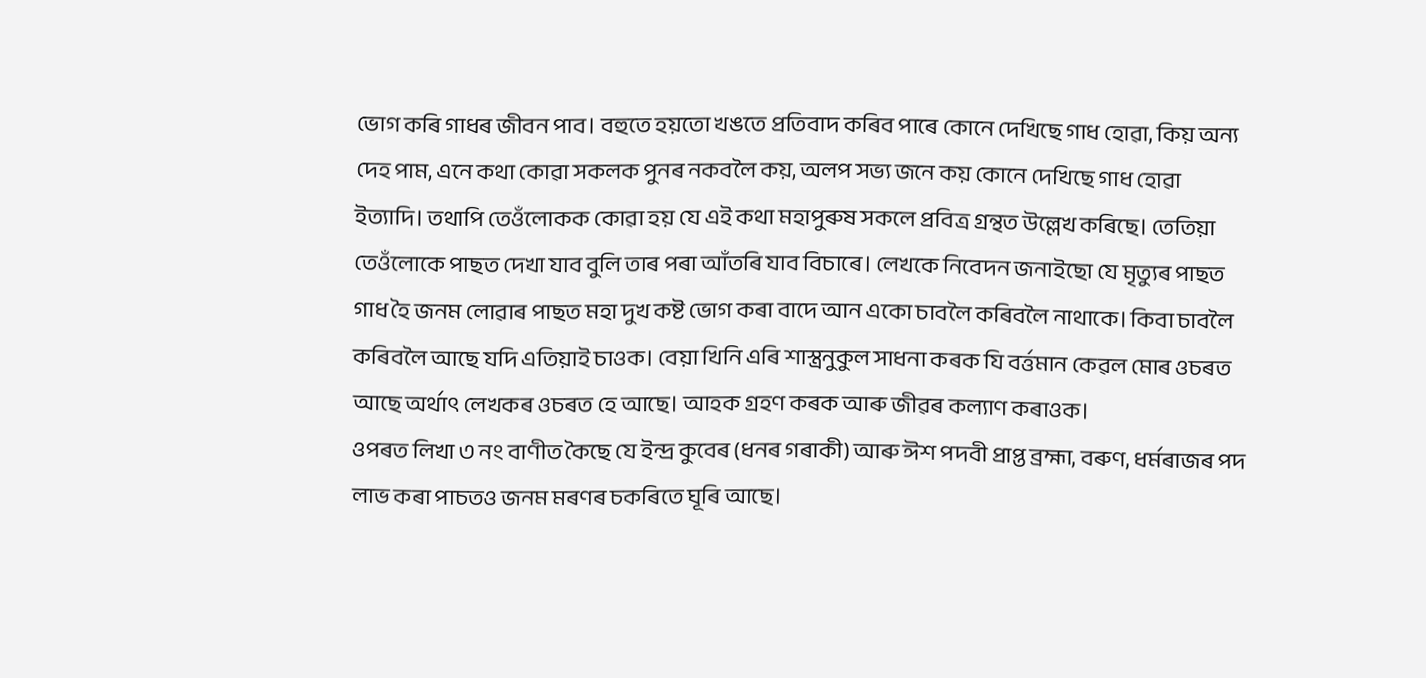ভোগ কৰি গাধৰ জীবন পাব। বহুতে হয়তো খঙতে প্ৰতিবাদ কৰিব পাৰে কোনে দেখিছে গাধ হোৱা, কিয় অন্য দেহ পাম, এনে কথা কোৱা সকলক পুনৰ নকবলৈ কয়, অলপ সভ্য জনে কয় কোনে দেখিছে গাধ হোৱা ইত্যাদি। তথাপি তেওঁলোকক কোৱা হয় যে এই কথা মহাপুৰুষ সকলে প্ৰবিত্ৰ গ্ৰন্থত উল্লেখ কৰিছে। তেতিয়া তেওঁলোকে পাছত দেখা যাব বুলি তাৰ পৰা আঁতৰি যাব বিচাৰে। লেখকে নিবেদন জনাইছো যে মৃত্যুৰ পাছত গাধ হৈ জনম লোৱাৰ পাছত মহা দুখ কষ্ট ভোগ কৰা বাদে আন একো চাবলৈ কৰিবলৈ নাথাকে। কিবা চাবলৈ কৰিবলৈ আছে যদি এতিয়াই চাওক। বেয়া খিনি এৰি শাস্ত্ৰনুকুল সাধনা কৰক যি বৰ্ত্তমান কেৱল মোৰ ওচৰত আছে অর্থাৎ লেখকৰ ওচৰত হে আছে। আহক গ্ৰহণ কৰক আৰু জীৱৰ কল্যাণ কৰাওক।
ওপৰত লিখা ৩ নং বাণীত কৈছে যে ইন্দ্ৰ কুবেৰ (ধনৰ গৰাকী) আৰু ঈশ পদবী প্রাপ্ত ব্ৰহ্মা, বৰুণ, ধৰ্মৰাজৰ পদ লাভ কৰা পাচতও জনম মৰণৰ চকৰিতে ঘূৰি আছে।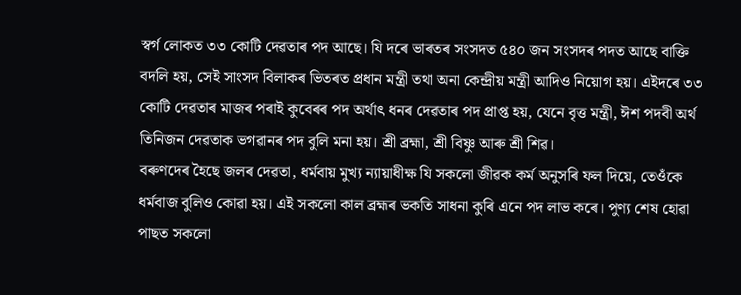স্বর্গ লোকত ৩৩ কোটি দেৱতাৰ পদ আছে। যি দৰে ভাৰতৰ সংসদত ৫৪০ জন সংসদৰ পদত আছে বাক্তি বদলি হয়, সেই সাংসদ বিলাকৰ ভিতৰত প্ৰধান মন্ত্রী তথা অনা কেন্দ্রীয় মন্ত্রী আদিও নিয়োগ হয়। এইদৰে ৩৩ কোটি দেৱতাৰ মাজৰ পৰাই কুবেৰৰ পদ অর্থাৎ ধনৰ দেৱতাৰ পদ প্রাপ্ত হয়, যেনে বৃত্ত মন্ত্রী, ঈশ পদবী অর্থ তিনিজন দেৱতাক ভগৱানৰ পদ বুলি মনা হয়। শ্রী ব্ৰহ্মা, শ্রী বিষ্ণু আৰু শ্রী শিৱ।
বৰুণদেৰ হৈছে জলৰ দেৱতা, ধর্মবায় মুখ্য ন্যায়াধীক্ষ যি সকলো জীৱক কর্ম অনুসৰি ফল দিয়ে, তেওঁকে ধর্মবাজ বুলিও কোৱা হয়। এই সকলো কাল ব্ৰহ্মৰ ভকতি সাধনা কুৰি এনে পদ লাভ কৰে। পুণ্য শেষ হোৱা পাছত সকলো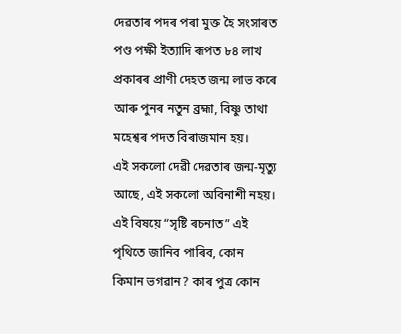দেৱতাৰ পদৰ পৰা মুক্ত হৈ সংসাৰত পণ্ড পক্ষী ইত্যাদি ৰূপত ৮৪ লাখ প্ৰকাৰৰ প্ৰাণী দেহত জন্ম লাভ কৰে আৰু পুনৰ নতুন ব্ৰহ্মা, বিষ্ণু তাথা মহেশ্বৰ পদত বিৰাজমান হয়।
এই সকলো দেৱী দেৱতাৰ জন্ম-মৃত্যু আছে, এই সকলো অবিনাশী নহয়। এই বিষয়ে “সৃষ্টি ৰচনাত” এই পৃথিতে জানিব পাৰিব, কোন কিমান ভগৱান? কাৰ পুত্ৰ কোন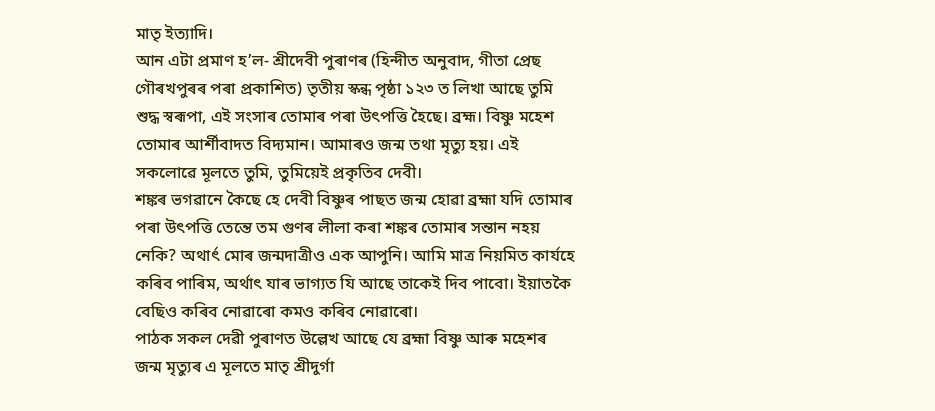মাতৃ ইত্যাদি।
আন এটা প্ৰমাণ হ’ল- শ্রীদেবী পুৰাণৰ (হিন্দীত অনুবাদ, গীতা প্ৰেছ গৌৰখপুৰৰ পৰা প্ৰকাশিত) তৃতীয় স্কন্ধ পৃষ্ঠা ১২৩ ত লিখা আছে তুমি শুদ্ধ স্বৰূপা, এই সংসাৰ তোমাৰ পৰা উৎপত্তি হৈছে। ব্ৰহ্ম। বিষ্ণু মহেশ তোমাৰ আৰ্শীবাদত বিদ্যমান। আমাৰও জন্ম তথা মৃত্যু হয়। এই সকলোৱে মূলতে তুমি, তুমিয়েই প্ৰকৃতিব দেবী।
শঙ্কৰ ভগৱানে কৈছে হে দেবী বিষ্ণুৰ পাছত জন্ম হোৱা ব্ৰহ্মা যদি তোমাৰ পৰা উৎপত্তি তেন্তে তম গুণৰ লীলা কৰা শঙ্কৰ তোমাৰ সন্তান নহয় নেকি? অথার্ৎ মোৰ জন্মদাত্রীও এক আপুনি। আমি মাত্ৰ নিয়মিত কার্যহে কৰিব পাৰিম, অৰ্থাৎ যাৰ ভাগ্যত যি আছে তাকেই দিব পাবো। ইয়াতকৈ বেছিও কৰিব নোৱাৰো কমও কৰিব নোৱাৰো।
পাঠক সকল দেৱী পুৰাণত উল্লেখ আছে যে ব্ৰহ্মা বিষ্ণু আৰু মহেশৰ জন্ম মৃত্যুৰ এ মূলতে মাতৃ শ্রীদুর্গা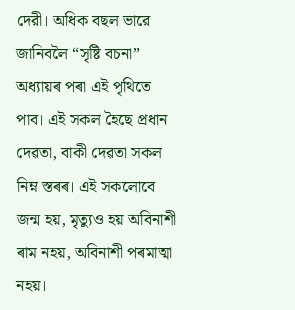দেরী। অধিক বছল ভারে জানিবলৈ “সৃষ্টি বচনা” অধ্যায়ৰ পৰা এই পৃথিতে পাব। এই সকল হৈছে প্ৰধান দেৱতা, বাকী দেৱতা সকল নিম্ন স্তৰৰ। এই সকলোবে জন্ম হয়, মৃত্যুও হয় অবিনাশী ৰাম নহয়, অবিনাশী পৰমাত্মা নহয়।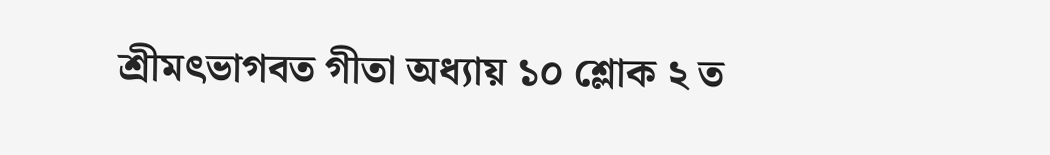শ্রীমৎভাগবত গীতা অধ্যায় ১০ শ্লোক ২ ত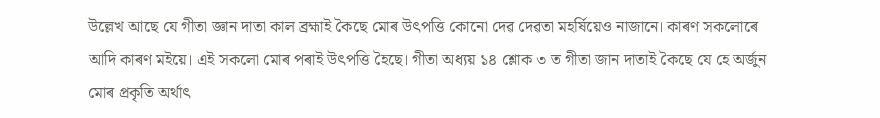উল্লেখ আছে যে গীতা জ্ঞান দাতা কাল ব্ৰহ্মাই কৈছে মোৰ উৎপত্তি কোনো দেৱ দেৱতা মহর্ষিয়েও নাজানে। কাৰণ সকলোৰে আদি কাৰণ মইয়ে। এই সকলো মোৰ পৰাই উৎপত্তি হৈছে। গীতা অধ্যয় ১৪ শ্লোক ৩ ত গীতা জান দাতাই কৈছে যে হে অর্জুন মোৰ প্ৰকৃতি অর্থাৎ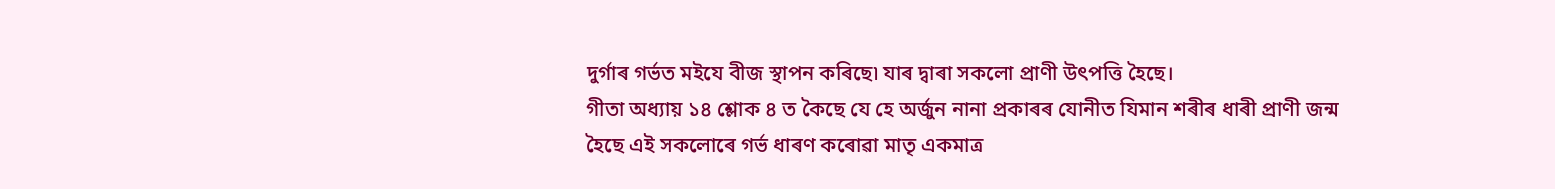দুর্গাৰ গৰ্ভত মইযে বীজ স্থাপন কৰিছে৷ যাৰ দ্বাৰা সকলো প্রাণী উৎপত্তি হৈছে।
গীতা অধ্যায় ১৪ শ্লোক ৪ ত কৈছে যে হে অর্জুন নানা প্ৰকাৰৰ যোনীত যিমান শৰীৰ ধাৰী প্ৰাণী জন্ম হৈছে এই সকলোৰে গৰ্ভ ধাৰণ কৰোৱা মাতৃ একমাত্ৰ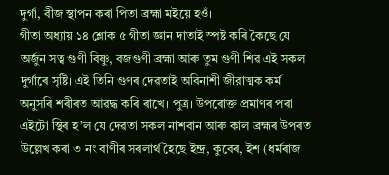দুর্গা, বীজ স্থাপন কৰা পিতা ব্ৰহ্মা মইয়ে হওঁ।
গীতা অধ্যায় ১৪ শ্লোক ৫ গীতা জ্ঞান দাতাই স্পষ্ট কৰি কৈছে যে অর্জুন সত্ব গুণী বিষ্ণু, বজগুণী ব্ৰহ্মা আৰু তুম গুণী শিৱ এই সকল দুর্গাৰে সৃষ্টি। এই তিনি গুণৰ দেৱতাই অবিনাশী জীরাত্মক কর্ম অনুসৰি শৰীৰত আৱদ্ধ কৰি ৰাখে। পুত্ৰ। উপৰোক্ত প্ৰমাণৰ পৰা এইটো স্থিৰ হ’ল যে দেৱতা সকল নাশবান আৰু কাল ব্ৰহ্মৰ উপৰত উল্লেখ কৰা ৩ নং বাণীৰ সৰলাৰ্থ হৈছে ইন্দ্ৰ, কুবেৰ, ইশ (ধৰ্মৰাজ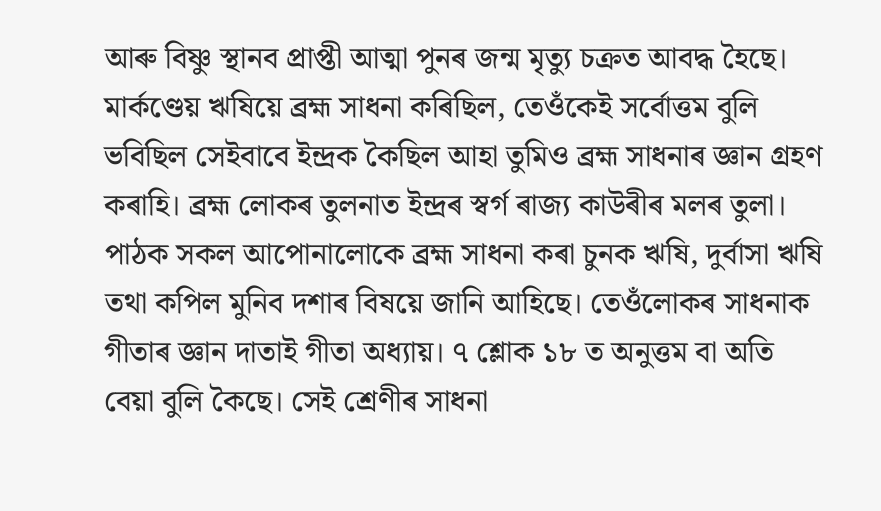আৰু বিষ্ণু স্থানব প্রাপ্তী আত্মা পুনৰ জন্ম মৃত্যু চক্ৰত আবদ্ধ হৈছে। মার্কণ্ডেয় ঋষিয়ে ব্ৰহ্ম সাধনা কৰিছিল, তেওঁকেই সর্বোত্তম বুলি ভবিছিল সেইবাবে ইন্দ্ৰক কৈছিল আহা তুমিও ব্ৰহ্ম সাধনাৰ জ্ঞান গ্ৰহণ কৰাহি। ব্ৰহ্ম লোকৰ তুলনাত ইন্দ্ৰৰ স্বর্গ ৰাজ্য কাউৰীৰ মলৰ তুলা। পাঠক সকল আপোনালোকে ব্ৰহ্ম সাধনা কৰা চুনক ঋষি, দুর্বাসা ঋষি তথা কপিল মুনিব দশাৰ বিষয়ে জানি আহিছে। তেওঁলোকৰ সাধনাক গীতাৰ জ্ঞান দাতাই গীতা অধ্যায়। ৭ শ্লোক ১৮ ত অনুত্তম বা অতি বেয়া বুলি কৈছে। সেই শ্ৰেণীৰ সাধনা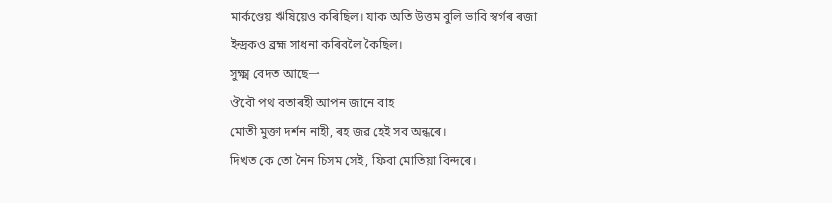মার্কণ্ডেয় ঋষিয়েও কৰিছিল। যাক অতি উত্তম বুলি ভাবি স্বৰ্গৰ ৰজা ইন্দ্ৰকও ব্ৰহ্ম সাধনা কৰিবলৈ কৈছিল।
সুক্ষ্ম বেদত আছে一
ঔবৌ পথ বতাৰহী আপন জানে বাহ
মোতী মুক্তা দর্শন নাহী, ৰহ জৱ হেই সব অন্ধৰে।
দিখত কে তো নৈন চিসম সেই, ফিবা মোতিয়া বিন্দৰে।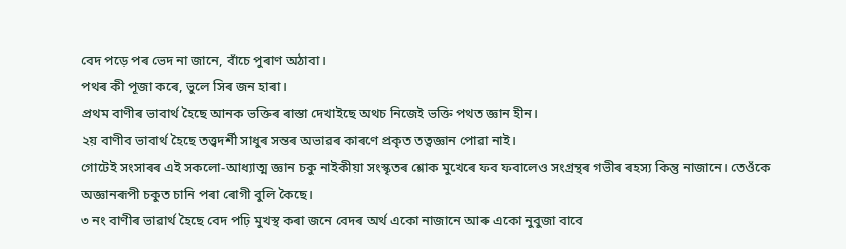বেদ পড়ে পৰ ভেদ না জানে, বাঁচে পুৰাণ অঠাবা।
পথৰ কী পূজা কৰে, ভুলে সিৰ জন হাৰা।
প্ৰথম বাণীৰ ভাবার্থ হৈছে আনক ভক্তিৰ ৰাস্তা দেখাইছে অথচ নিজেই ভক্তি পথত জ্ঞান হীন।
২য় বাণীব ভাবার্থ হৈছে তত্ত্বদর্শী সাধুৰ সন্তৰ অভাৱৰ কাৰণে প্ৰকৃত তত্বজ্ঞান পোৱা নাই।
গোটেই সংসাৰৰ এই সকলো-আধ্যাত্ম জ্ঞান চকু নাইকীয়া সংস্কৃতৰ শ্লোক মুখেৰে ফব ফবালেও সংগ্ৰন্থৰ গভীৰ ৰহস্য কিন্তু নাজানে। তেওঁকে অজ্ঞানৰূপী চকুত চানি পৰা ৰোগী বুলি কৈছে।
৩ নং বাণীৰ ভাৱাৰ্থ হৈছে বেদ পঢ়ি মুখস্থ কৰা জনে বেদৰ অৰ্থ একো নাজানে আৰু একো নুবুজা বাবে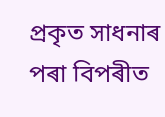প্ৰকৃত সাধনাৰ পৰা বিপৰীত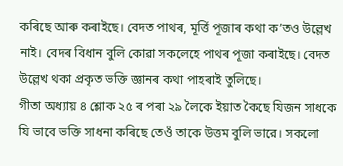কৰিছে আৰু কৰাইছে। বেদত পাথৰ, মূৰ্ত্তি পূজাৰ কথা ক’তও উল্লেখ নাই। বেদৰ বিধান বুলি কোৱা সকলেহে পাথৰ পূজা কৰাইছে। বেদত উল্লেখ থকা প্ৰকৃত ভক্তি জ্ঞানৰ কথা পাহৰাই তুলিছে।
গীতা অধ্যায় ৪ শ্লোক ২৫ ৰ পৰা ২৯ লৈকে ইয়াত কৈছে যিজন সাধকে যি ভাবে ভক্তি সাধনা কৰিছে তেওঁ তাকে উত্তম বুলি ভারে। সকলো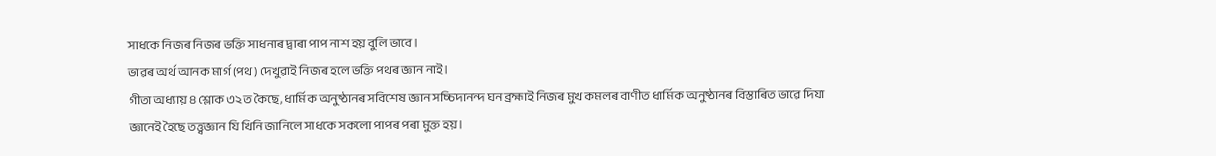সাধকে নিজৰ নিজৰ ভক্তি সাধনাৰ দ্বাৰা পাপ নাশ হয় বুলি ভাবে।
ভাৱৰ অর্থ আনক মার্গ (পথ) দেখুৱাই নিজৰ হলে ভক্তি পথৰ জ্ঞান নাই।
গীতা অধ্যায় ৪ শ্লোক ৩২ ত কৈছে, ধার্মিক অনুষ্ঠানৰ সবিশেষ জ্ঞান সচ্চিদানন্দ ঘন ব্ৰহ্মাই নিজৰ মুখ কমলৰ বাণীত ধাৰ্মিক অনুষ্ঠানৰ বিস্তাৰিত ভাৱে দিযা জ্ঞানেই হৈছে তত্ত্বজ্ঞান যি খিনি জানিলে সাধকে সকলো পাপৰ পৰা মুক্ত হয়।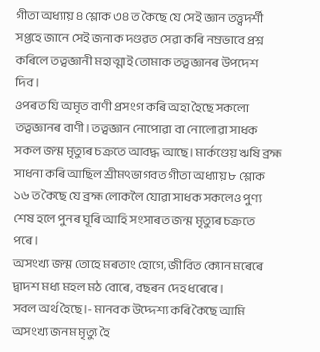গীতা অধ্যায় ৪ শ্লোক ৩৪ ত কৈছে যে সেই জ্ঞান তত্ত্বদর্শী সপ্তহে জানে সেই জনাক দণ্ডৱত সেৱা কৰি নম্ৰভাবে প্ৰশ্ন কৰিলে তত্বজ্ঞানী মহাত্মাই তোমাক তত্বজ্ঞানৰ উপদেশ দিব।
ওপৰত যি অমৃত বাণী প্ৰসংগ কৰি অহা হৈছে সকলো তত্বজ্ঞানৰ বাণী। তত্বজ্ঞান নোপোৱা বা নোলোৱা সাধক সকল জন্ম মৃত্যুৰ চক্ৰতে আবদ্ধ আছে। মার্কণ্ডেয় ঋষি ব্ৰহ্ম সাধনা কৰি আছিল শ্রীমৎভাগবত গীতা অধ্যায় ৮ শ্লোক ১৬ ত কৈছে যে ব্ৰহ্ম লোকলৈ যোৱা সাধক সকলেও পুণ্য শেষ হলে পুনৰ ঘূৰি আহি সংসাৰত জন্ম মৃত্যুৰ চক্ৰতে পৰে।
অসংখ্য জন্ম তোহে মৰতাং হোগে, জীবিত ক্যোন মৰেৰে দ্বাদশ মধ্য মহল মঠ বোৰে, বছৰন দেহ ধৰেৰে।
সবল অর্থ হৈছে।- মানবক উদ্দেশ্য কৰি কৈছে আমি অসংখ্য জনম মৃত্যু হৈ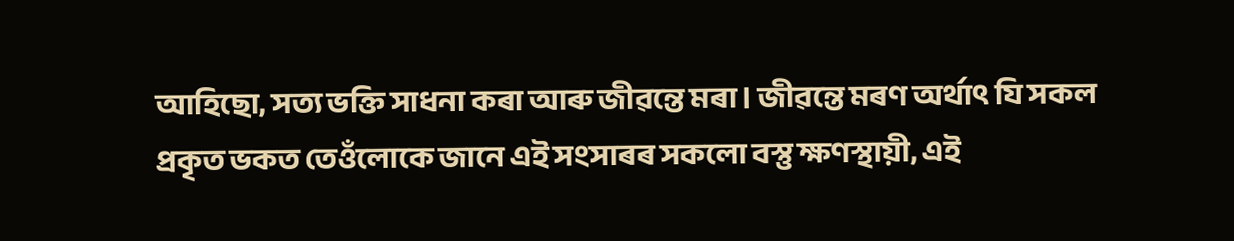আহিছো, সত্য ভক্তি সাধনা কৰা আৰু জীৱন্তে মৰা। জীৱন্তে মৰণ অর্থাৎ যি সকল প্ৰকৃত ভকত তেওঁলোকে জানে এই সংসাৰৰ সকলো বস্তু ক্ষণস্থায়ী, এই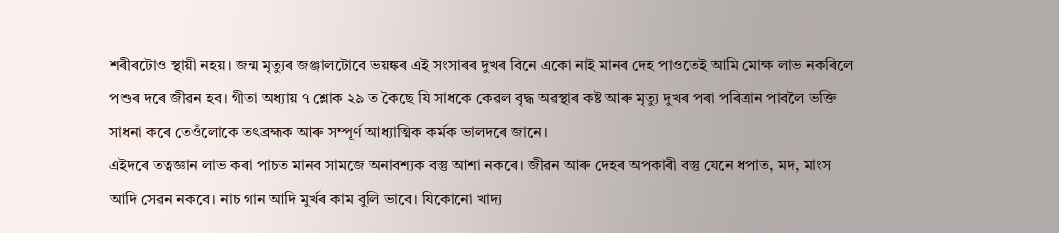শৰীৰটোও স্থায়ী নহয়। জন্ম মৃত্যুৰ জঞ্জালটোবে ভয়ঙ্কৰ এই সংসাৰৰ দুখৰ বিনে একো নাই মানৰ দেহ পাওতেই আমি মোক্ষ লাভ নকৰিলে পশুৰ দৰে জীৱন হব। গীতা অধ্যায় ৭ শ্লোক ২৯ ত কৈছে যি সাধকে কেৱল বৃদ্ধ অৱস্থাৰ কষ্ট আৰু মৃত্যু দুখৰ পৰা পৰিত্ৰান পাবলৈ ভক্তি সাধনা কৰে তেওঁলোকে তৎব্ৰহ্মক আৰু সম্পূর্ণ আধ্যাত্মিক কর্মক ভালদৰে জানে।
এইদৰে তত্বজ্ঞান লাভ কৰা পাচত মানব সামজে অনাবশ্যক বস্তু আশা নকৰে। জীৱন আৰু দেহৰ অপকাৰী বস্তু যেনে ধপাত, মদ, মাংস আদি সেৱন নকবে। নাচ গান আদি মুর্খৰ কাম বুলি ভাবে। যিকোনো খাদ্য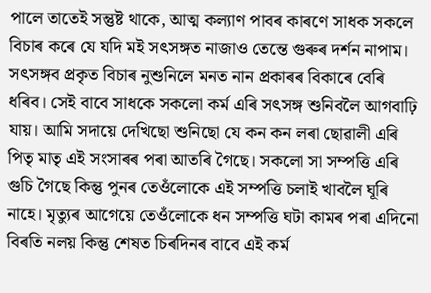পালে তাতেই সন্তুষ্ট থাকে, আত্ম কল্যাণ পাবৰ কাৰণে সাধক সকলে বিচাৰ কৰে যে যদি মই সৎসঙ্গত নাজাও তেন্তে গুৰুৰ দৰ্শন নাপাম। সৎসঙ্গব প্ৰকৃত বিচাৰ নুশুনিলে মনত নান প্ৰকাৰৰ বিকাৰে বেৰি ধৰিব। সেই বাবে সাধকে সকলো কর্ম এৰি সৎসঙ্গ শুনিবলৈ আগবাঢ়ি যায়। আমি সদায়ে দেখিছো শুনিছো যে কন কন লৰা ছোৱালী এৰি পিতৃ মাতৃ এই সংসাৰৰ পৰা আতৰি গৈছে। সকলো সা সম্পত্তি এৰি গুচি গৈছে কিন্তু পুনৰ তেওঁলোকে এই সম্পত্তি চলাই খাবলৈ ঘূৰি নাহে। মৃত্যুৰ আগেয়ে তেওঁলোকে ধন সম্পত্তি ঘটা কামৰ পৰা এদিনো বিৰতি নলয় কিন্তু শেষত চিৰদিনৰ বাবে এই কর্ম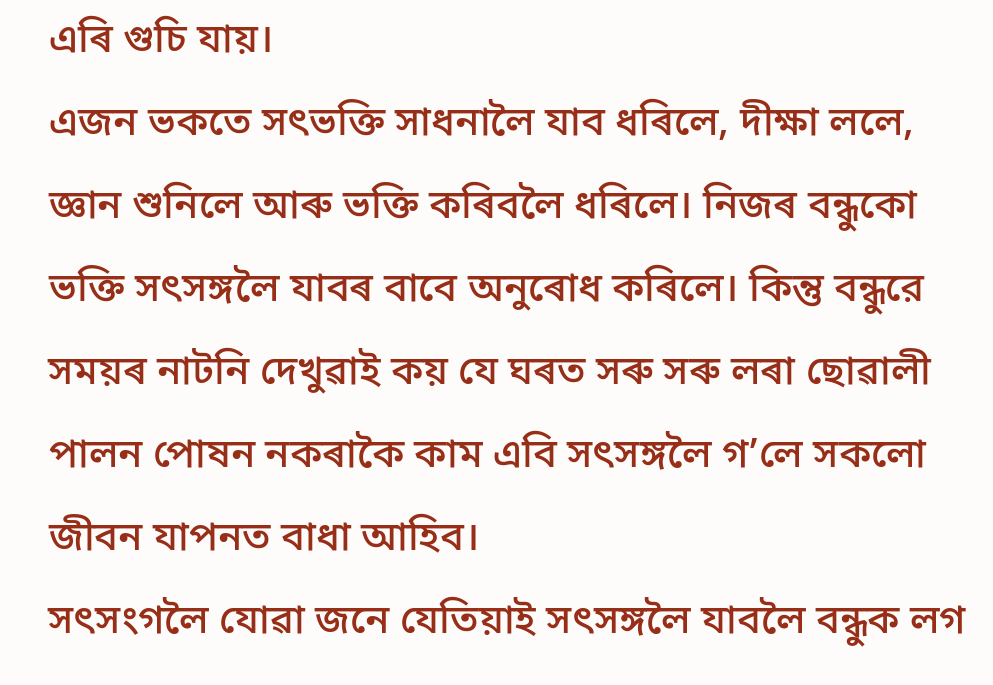এৰি গুচি যায়।
এজন ভকতে সৎভক্তি সাধনালৈ যাব ধৰিলে, দীক্ষা ললে, জ্ঞান শুনিলে আৰু ভক্তি কৰিবলৈ ধৰিলে। নিজৰ বন্ধুকো ভক্তি সৎসঙ্গলৈ যাবৰ বাবে অনুৰোধ কৰিলে। কিন্তু বন্ধুরে সময়ৰ নাটনি দেখুৱাই কয় যে ঘৰত সৰু সৰু লৰা ছোৱালী পালন পোষন নকৰাকৈ কাম এবি সৎসঙ্গলৈ গ’লে সকলো জীবন যাপনত বাধা আহিব।
সৎসংগলৈ যোৱা জনে যেতিয়াই সৎসঙ্গলৈ যাবলৈ বন্ধুক লগ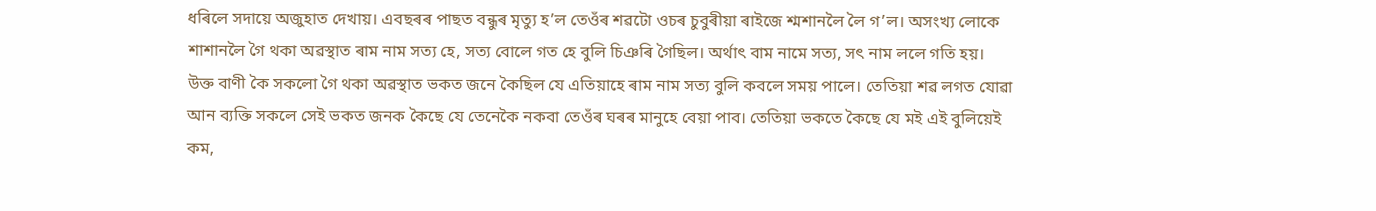ধৰিলে সদায়ে অজুহাত দেখায়। এবছৰৰ পাছত বন্ধুৰ মৃত্যু হ’ল তেওঁৰ শৱটো ওচৰ চুবুৰীয়া ৰাইজে শ্মশানলৈ লৈ গ’ল। অসংখ্য লোকে শাশানলৈ গৈ থকা অৱস্থাত ৰাম নাম সত্য হে, সত্য বোলে গত হে বুলি চিঞৰি গৈছিল। অর্থাৎ বাম নামে সত্য, সৎ নাম ললে গতি হয়।
উক্ত বাণী কৈ সকলো গৈ থকা অৱস্থাত ভকত জনে কৈছিল যে এতিয়াহে ৰাম নাম সত্য বুলি কবলে সময় পালে। তেতিয়া শৱ লগত যোৱা আন ব্যক্তি সকলে সেই ভকত জনক কৈছে যে তেনেকৈ নকবা তেওঁৰ ঘৰৰ মানুহে বেয়া পাব। তেতিয়া ভকতে কৈছে যে মই এই বুলিয়েই কম,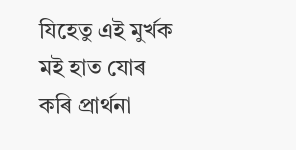যিহেতু এই মুর্খক মই হাত যোৰ কৰি প্ৰাৰ্থনা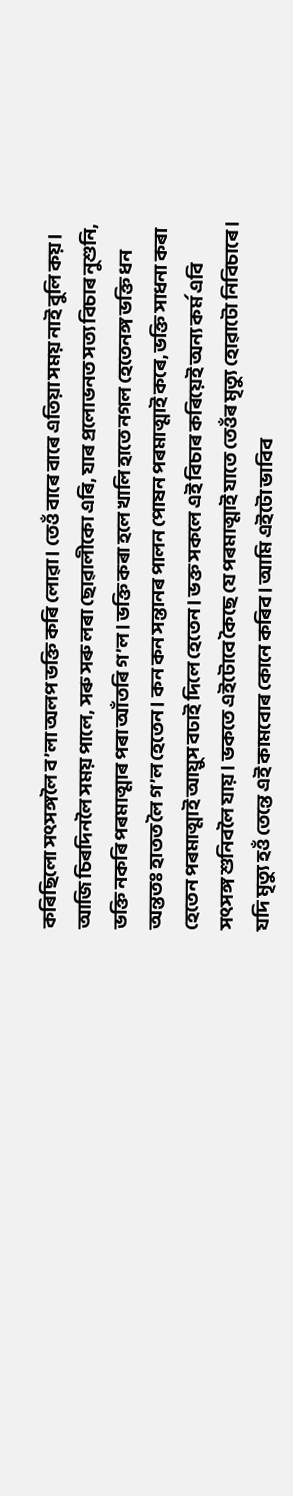কৰিছিলো সৎসঙ্গলৈ ব’লা অলপ ভক্তি কৰি লোৱা। তেওঁ বাৰে বাৰে এতিয়া সময় নাই বুলি কয়। আজি চিৰদিনলৈ সময় পালে, সৰু সৰু লৰা ছোৱালীকো এৰি, যাৰ প্ৰলোভনত সত্য বিচাৰ নুশুনি, ভক্তি নকৰি পৰমাত্মাৰ পৰা আঁতৰি গ’ল। ভক্তি কৰা হলে খালি হাতে নগল হেতেনঙ্গ ভক্তি ধন অন্ততঃ হাতত লৈ গ’ল হেতেন। কন কন সন্তানৰ পালন পোষন পৰমাত্মাই কৰে, ভক্তি সাধনা কৰা হেতেন পৰমাত্মাই আয়ুস বঢাই দিলে হেতেন। ভক্ত সকলে এই বিচাৰ কৰিয়েই অন্য কর্ম এবি সৎসঙ্গ শুনিবলৈ যায়। ভকতে এইটোবে কৈছে যে পৰমাত্মাই যাতে তেওঁৰ মৃত্যু হোৱাটো নিবিচাৰে। যদি মৃত্যু হওঁ তেন্তে এই কামবোৰ কোনে কৰিব। আমি এইটো ভাবিব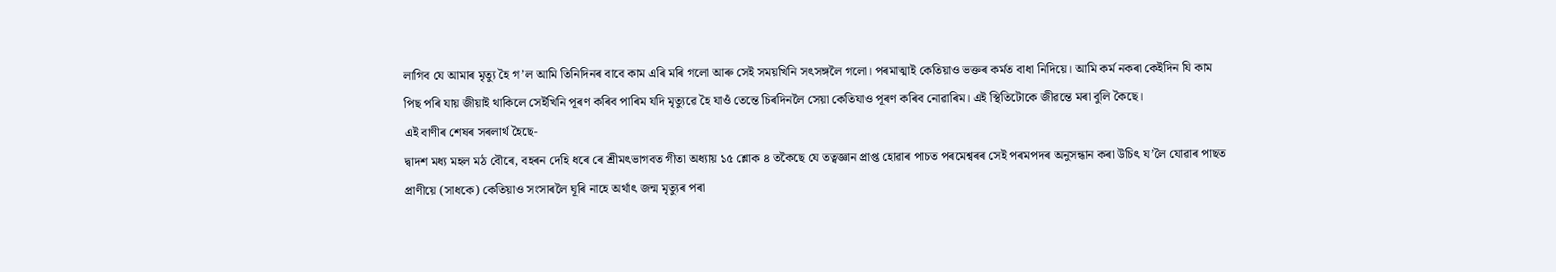লাগিব যে আমাৰ মৃত্যু হৈ গ’ল আমি তিনিদিনৰ বাবে কাম এৰি মৰি গলো আৰু সেই সময়খিনি সৎসঙ্গলৈ গলো। পৰমাত্মাই কেতিয়াও ভক্তৰ কৰ্মত বাধা নিদিয়ে। আমি কর্ম নকৰা কেইদিন যি কাম পিছ পৰি যায় জীয়াই থাকিলে সেইখিনি পূৰণ কৰিব পাৰিম যদি মৃত্যুৱে হৈ যাওঁ তেন্তে চিৰদিনলৈ সেয়া কেতিযাও পূৰণ কৰিব নোৱাৰিম। এই স্থিতিটোকে জীৱন্তে মৰা বুলি কৈছে।
এই বাণীৰ শেষৰ সৰলাৰ্থ হৈছে-
দ্বাদশ মধ্য মহল মঠ বৌৰে, বহৰন দেহি ধৰে ৰে শ্রীমৎভাগবত গীতা অধ্যায় ১৫ শ্লোক ৪ তকৈছে যে তত্বজ্ঞান প্রাপ্ত হোৱাৰ পাচত পৰমেশ্বৰৰ সেই পৰমপদৰ অনুসন্ধান কৰা উচিৎ য’লৈ যোৱাৰ পাছত প্রাণীয়ে (সাধকে) কেতিয়াও সংসাৰলৈ ঘূৰি নাহে অৰ্থাৎ জন্ম মৃত্যুৰ পৰা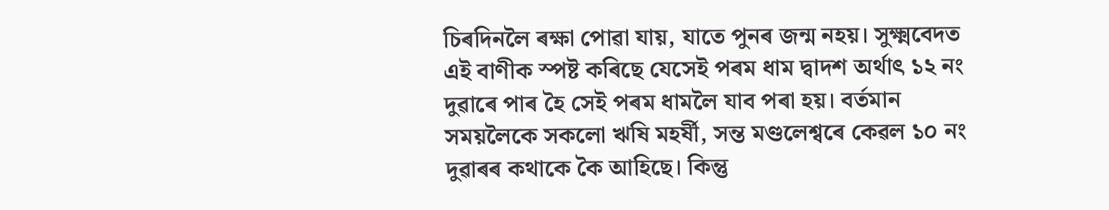চিৰদিনলৈ ৰক্ষা পোৱা যায়, যাতে পুনৰ জন্ম নহয়। সুক্ষ্মবেদত এই বাণীক স্পষ্ট কৰিছে যেসেই পৰম ধাম দ্বাদশ অর্থাৎ ১২ নং দুৱাৰে পাৰ হৈ সেই পৰম ধামলৈ যাব পৰা হয়। বর্তমান সময়লৈকে সকলো ঋষি মহর্ষী, সন্ত মণ্ডলেশ্বৰে কেৱল ১০ নং দুৱাৰৰ কথাকে কৈ আহিছে। কিন্তু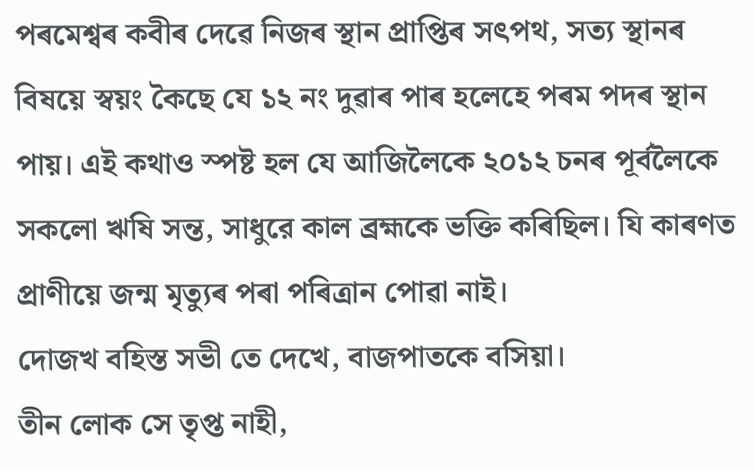পৰমেশ্বৰ কবীৰ দেৱে নিজৰ স্থান প্রাপ্তিৰ সৎপথ, সত্য স্থানৰ বিষয়ে স্বয়ং কৈছে যে ১২ নং দুৱাৰ পাৰ হলেহে পৰম পদৰ স্থান পায়। এই কথাও স্পষ্ট হল যে আজিলৈকে ২০১২ চনৰ পূর্বলৈকে সকলো ঋষি সন্ত, সাধুরে কাল ব্ৰহ্মকে ভক্তি কৰিছিল। যি কাৰণত প্রাণীয়ে জন্ম মৃত্যুৰ পৰা পৰিত্ৰান পোৱা নাই।
দোজখ বহিস্ত সভী তে দেখে, বাজপাতকে বসিয়া।
তীন লোক সে তৃপ্ত নাহী,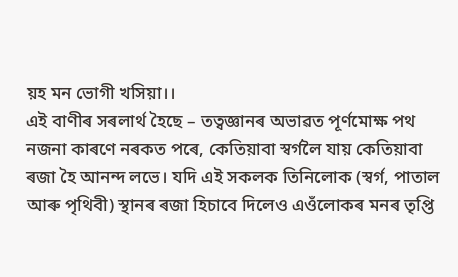য়হ মন ভোগী খসিয়া।।
এই বাণীৰ সৰলাৰ্থ হৈছে – তত্বজ্ঞানৰ অভাৱত পূর্ণমোক্ষ পথ নজনা কাৰণে নৰকত পৰে, কেতিয়াবা স্বৰ্গলৈ যায় কেতিয়াবা ৰজা হৈ আনন্দ লভে। যদি এই সকলক তিনিলোক (স্বর্গ, পাতাল আৰু পৃথিবী) স্থানৰ ৰজা হিচাবে দিলেও এওঁলোকৰ মনৰ তৃপ্তি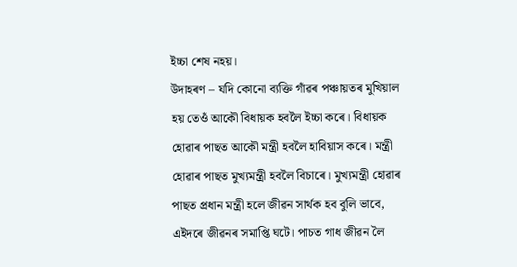ইচ্চা শেষ নহয়।
উদাহৰণ – যদি কোনো ব্যক্তি গাঁৱৰ পঞ্চায়তৰ মুখিয়াল হয় তেওঁ আকৌ বিধায়ক হবলৈ ইচ্চা কৰে। বিধায়ক হোৱাৰ পাছত আকৌ মন্ত্রী হবলৈ হাবিয়াস কৰে। মন্ত্ৰী হোৱাৰ পাছত মুখ্যমন্ত্রী হবলৈ বিচাৰে। মুখ্যমন্ত্ৰী হোৱাৰ পাছত প্ৰধান মন্ত্রী হলে জীৱন সার্থক হব বুলি ভাবে, এইদৰে জীৱনৰ সমাপ্তি ঘটে। পাচত গাধ জীৱন লৈ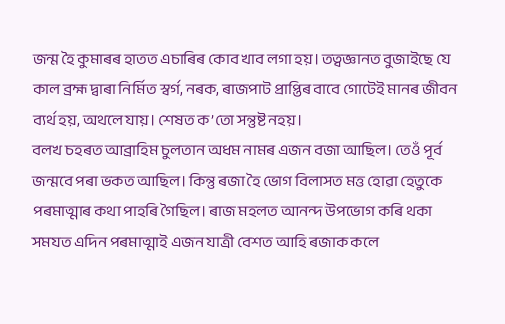জন্ম হৈ কুমাৰৰ হাতত এচাৰিৰ কোব খাব লগা হয়। তত্বজ্ঞানত বুজাইছে যে কাল ব্ৰহ্ম দ্বাৰা নিৰ্মিত স্বৰ্গ, নৰক, ৰাজপাট প্রাপ্তিৰ বাবে গোটেই মানৰ জীবন ব্যর্থ হয়, অথলে যায়। শেষত ক’তো সন্তুষ্ট নহয়।
বলখ চহৰত আব্রাহিম চুলতান অধম নামৰ এজন বজা আছিল। তেওঁ পূর্ব জন্মবে পৰা ভকত আছিল। কিন্তু ৰজা হৈ ভোগ বিলাসত মত্ত হোৱা হেতুকে পৰমাত্মাৰ কথা পাহৰি গৈছিল। ৰাজ মহলত আনন্দ উপভোগ কৰি থকা সমযত এদিন পৰমাত্মাই এজন যাত্রী বেশত আহি ৰজাক কলে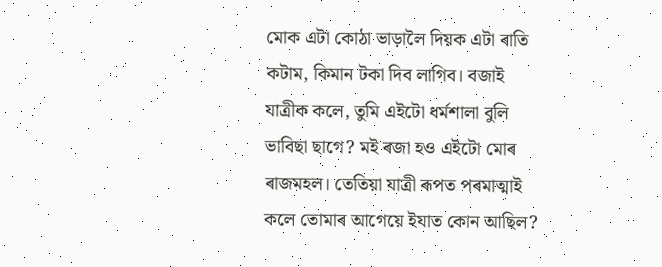মোক এটা কোঠা ভাড়ালৈ দিয়ক এটা ৰাতি কটাম, কিমান টকা দিব লাগিব। বজাই যাত্রীক কলে, তুমি এইটো ধর্মশালা বুলি ভাবিছা ছাগে? মই ৰজা হও এইটো মোৰ ৰাজমহল। তেতিয়া যাত্ৰী ৰূপত পৰমাত্মাই কলে তোমাৰ আগেয়ে ইযাত কোন আছিল?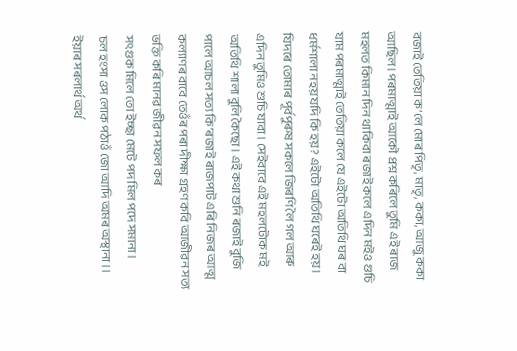বজাই তেতিয়া ক’লে মোৰ পিতৃ, মাতৃ, ককা, আজু ককা আছিল। পৰমাত্মাই আকৌ প্ৰশ্ন কৰিলে তুমি এই ৰাজ মহলত কিমান দিন থাকিবা ৰজাই কলে এদিন মইও গুচি যাম পৰমাত্মাই তেতিয়া কলে যে এইটো অতিথি ঘৰ বা ধৰ্মশালা নহয় যদি কি হয়? এইটো অতিথি ঘৰেই হয়। যিদৰে তোমাৰ পূৰ্বপুৰুষ সকলে জিৰণি লৈ গল আৰু এদিন তুমিও শুচি যাবা। সেইবাবে এই মহলটোক মই অতিথি শালা বুলি কৈছো। এই কথা শুনি ৰজাই বুজি পালে আচল সত্য কি’ৰজাই ৰাজপাট এৰি নিজৰ আত্ম কল্যাণৰ বাবে তেওঁৰ পৰা দীক্ষা গ্ৰহণ কবি আজীৱন সত্য ভক্তি কৰি মানৱ জীৱন সফল কৰ
সৎগুক মিলে তো ইচ্ছা মেটে পদ মিল পদে সমানা।
চল হংসা ওস লোক পঠাওঁ জো আদি অমৰ অস্থানা।।
ইয়াৰ সৰলাৰ্থ অর্থ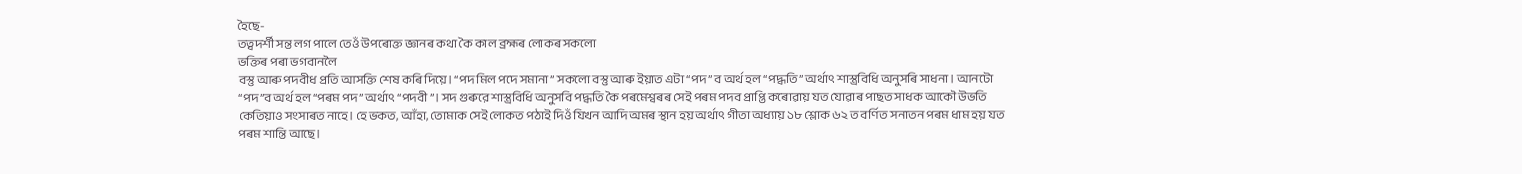হৈছে-
তত্বদর্শী সন্ত লগ পালে তেওঁ উপৰোক্ত জ্ঞানৰ কথা কৈ কাল ব্ৰহ্মৰ লোকৰ সকলো
ভক্তিৰ পৰা ভগবানলৈ
বস্তু আৰু পদবীধ প্ৰতি আসক্তি শেষ কৰি দিয়ে। “পদ মিল পদে সমানা” সকলো বস্তু আৰু ইয়াত এটা “পদ” ব অর্থ হল “পদ্ধতি” অর্থাৎ শাস্ত্ৰবিধি অনুসৰি সাধনা। আনটো “পদ”ব অর্থ হল “পৰম পদ” অর্থাৎ “পদবী”। সদ গুৰুরে শাস্ত্ৰবিধি অনুসবি পদ্ধতি কৈ পৰমেশ্বৰৰ সেই পৰম পদব প্রাপ্তি কৰোৱায় যত যোৱাৰ পাছত সাধক আকৌ উভতি কেতিয়াও সংসাৰত নাহে। হে ভকত, আঁহা, তোমাক সেই লোকত পঠাই দিওঁ যিখন আদি অমৰ স্থান হয় অর্থাৎ গীতা অধ্যায় ১৮ শ্লোক ৬২ ত বর্ণিত সনাতন পৰম ধাম হয় যত পৰম শান্তি আছে।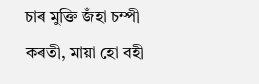চাৰ মুক্তি জঁহা চম্পী কৰতী, মায়া হো বহী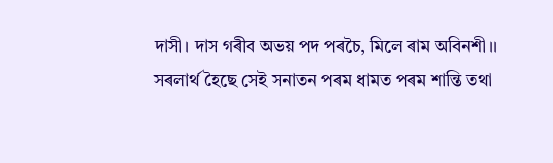দাসী। দাস গৰীব অভয় পদ পৰচৈ, মিলে ৰাম অবিনশী।।
সৰলাৰ্থ হৈছে সেই সনাতন পৰম ধামত পৰম শান্তি তথা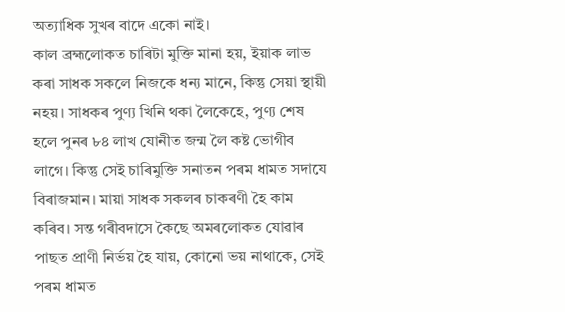অত্যাধিক সুখৰ বাদে একো নাই।
কাল ব্ৰহ্মলোকত চাৰিটা মুক্তি মানা হয়, ইয়াক লাভ কৰা সাধক সকলে নিজকে ধন্য মানে, কিন্তু সেয়া স্থায়ী নহয়। সাধকৰ পুণ্য খিনি থকা লৈকেহে, পুণ্য শেষ হলে পুনৰ ৮৪ লাখ যোনীত জন্ম লৈ কষ্ট ভোগীব লাগে। কিন্তু সেই চাৰিমুক্তি সনাতন পৰম ধামত সদাযে বিৰাজমান। মায়া সাধক সকলৰ চাকৰণী হৈ কাম কৰিব। সন্ত গৰীবদাসে কৈছে অমৰলোকত যোৱাৰ পাছত প্রাণী নির্ভয় হৈ যায়, কোনো ভয় নাথাকে, সেই পৰম ধামত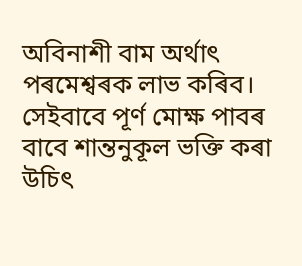অবিনাশী বাম অর্থাৎ পৰমেশ্বৰক লাভ কৰিব। সেইবাবে পূর্ণ মোক্ষ পাবৰ বাবে শান্তনুকূল ভক্তি কৰা উচিৎ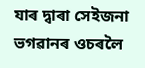যাৰ দ্বাৰা সেইজনা ভগৱানৰ ওচৰলৈ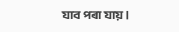যাব পৰা যায়।